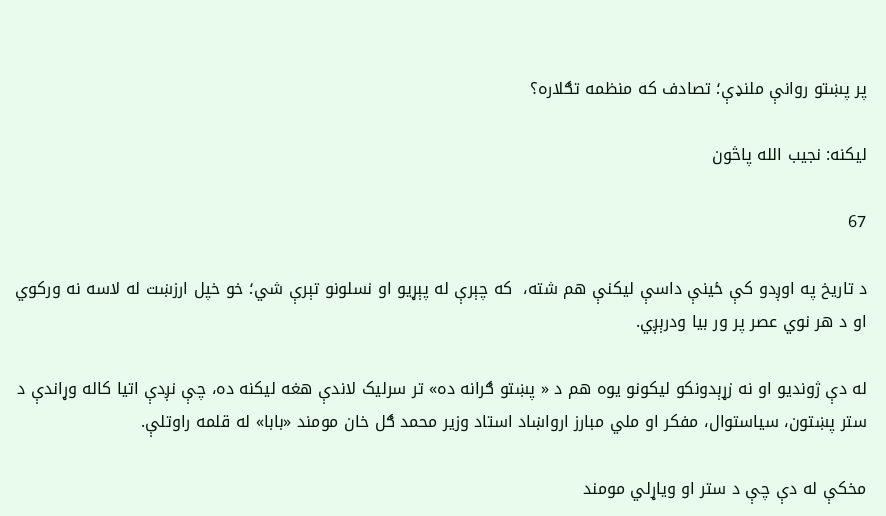پر پښتو روانې ملنډې؛ تصادف که منظمه تګلاره؟

لیکنه: نجیب الله پاڅون

67

د تاریخ په اوږدو کې ځینې داسې لیکنې هم شته،  که چېرې له پېړیو او نسلونو تېرې شي؛ خو خپل ارزښت له لاسه نه ورکوي او د هر نوي عصر پر ور بیا ودرېږي.

له دې ژوندیو او نه زړېدونکو لیکونو یوه هم د « پښتو ګرانه ده» تر سرلیک لاندې هغه لیکنه ده، چې نږدې اتیا کاله وړاندې د ستر پښتون، سیاستوال، مفکر او ملي مبارز ارواښاد استاد وزیر محمد ګل خان مومند «بابا» له قلمه راوتلې.

مخکې له دې چې د ستر او ویاړلي مومند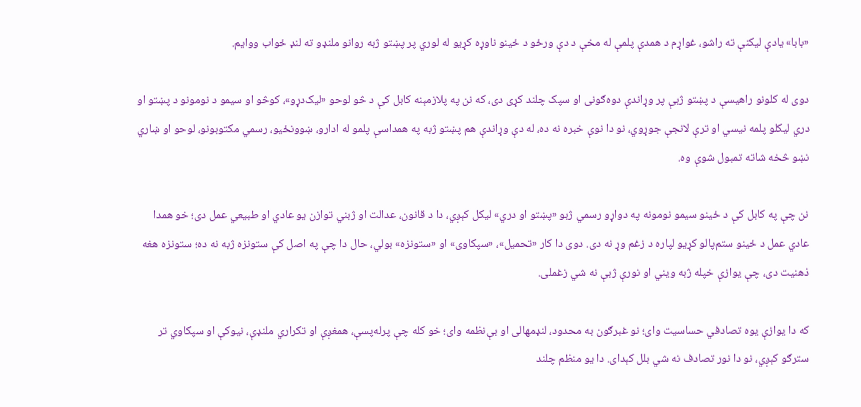«بابا» یادې لیکنې ته راشو، غواړم د همدې پلمې له مخې د دې ورځو د ځینو ناوړه کړیو له لوري پر پښتو ژبه روانو ملنډو ته لنډ ځواب ووایم.

دوی له کلونو راهیسې د پښتو ژبې پر وړاندې دوه‌ګونی او سپک چلند کړی دی، که نن په پلازمېنه کابل کې د څو لوحو «لیک‌دړو»، کوڅو او سیمو د نومونو د پښتو او دري لیکلو پلمه نیسي او ترې لانجې جوړوي، نو دا نوې خبره نه ده، له دې وړاندې هم پښتو ژبه په همداسې پلمو له ادارو، ښوونځیو، رسمي مکتوبونو، لوحو او ښاري نښو څخه شاته تمبول شوې وه.

نن چې په کابل کې د ځینو سیمو نومونه په دواړو رسمي ژبو «پښتو او دري» لیکل کېږي، دا د قانون، عدالت او ژبني توازن یو عادي او طبیعي عمل دی؛ خو همدا عادي عمل د ځینو ستم‌پالو کړیو لپاره د زغم وړ نه دی. دوی دا کار «تحمیل»، «سپکاوی» او «ستونزه» بولي، حال دا چې په اصل کې ستونزه ژبه نه ده؛ ستونزه هغه ذهنیت دی، چې یوازې خپله ژبه ویني او نورې ژبې نه شي زغملی.

که دا یوازې یوه تصادفي حساسیت وای؛ نو غبرګون به محدود، لنډمهالی او بې‌نظمه وای؛ خو کله چې پرله‌پسې، همغږې او تکراري ملنډې، نیوکې او سپکاوي تر سترګو کېږي، نو دا نور تصادف نه شي بلل کېدای. دا یو منظم چلند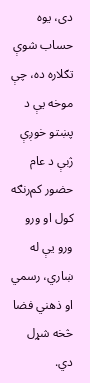دی، یوه حساب شوې تګلاره ده، چې موخه یې د پښتو خوږې ژبې د عام حضور کم‌رنګه کول او ورو ورو یې له ښاري، رسمي او ذهني فضا څخه شړل دي.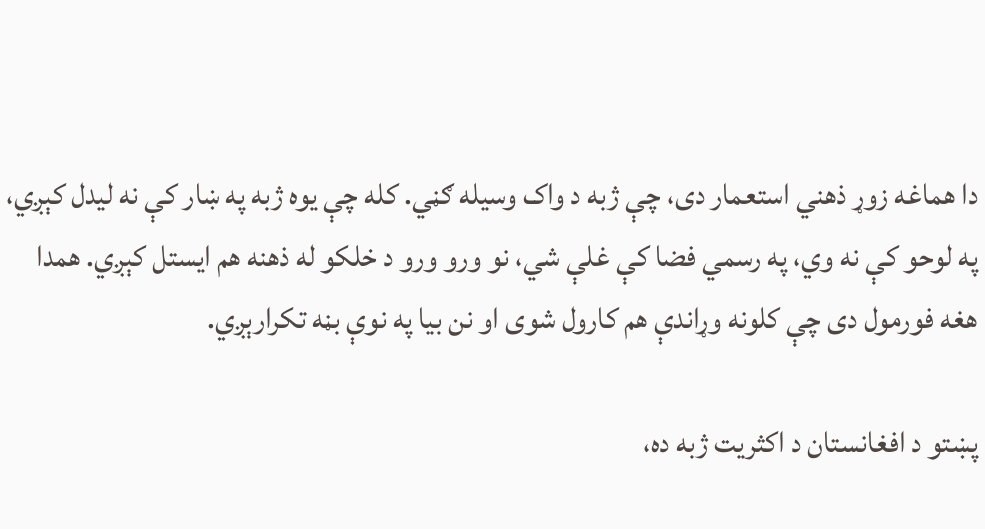دا هماغه زوړ ذهني استعمار دی، چې ژبه د واک وسیله ګڼي. کله چې یوه ژبه په ښار کې نه لیدل کېږي، په لوحو کې نه وي، په رسمي فضا کې غلې شي، نو ورو ورو د خلکو له ذهنه هم ایستل کېږي. همدا هغه فورمول دی چې کلونه وړاندې هم کارول شوی او نن بیا په نوې بڼه تکرارېږي.

پښتو د افغانستان د اکثریت ژبه ده،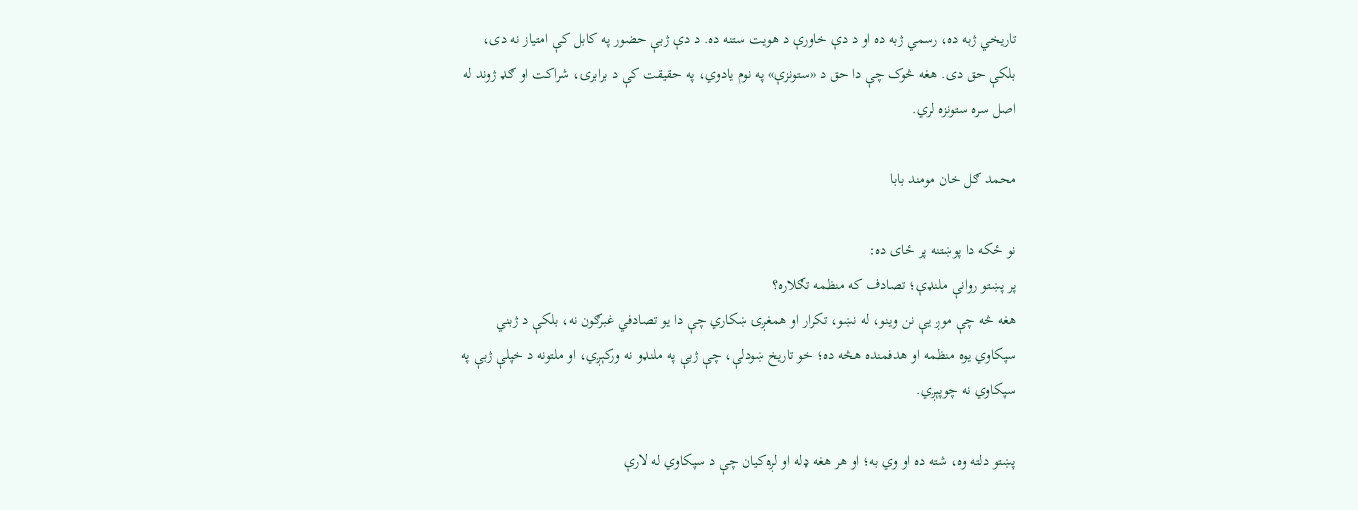تاریخي ژبه ده، رسمي ژبه ده او د دې خاورې د هویت ستنه ده. د دې ژبې حضور په کابل کې امتیاز نه دی، بلکې حق دی. هغه څوک چې دا حق د «ستونزې» په نوم یادوي، په حقیقت کې د برابرۍ، شراکت او ګډ ژوند له اصل سره ستونزه لري.

محمد ګل خان مومند بابا

نو ځکه دا پوښتنه پر ځای ده:
پر پښتو روانې ملنډې؛ تصادف که منظمه تګلاره؟
هغه څه چې موږ یې نن وینو، له نښو، تکرار او همغږۍ ښکاري چې دا یو تصادفي غبرګون نه، بلکې د ژبني سپکاوي یوه منظمه او هدفمنده هڅه ده؛ خو تاریخ ښودلې، چې ژبې په ملنډو نه ورکېږي، او ملتونه د خپلې ژبې په سپکاوي نه چوپېږي.

پښتو دلته وه، شته ده او وي به؛ او هر هغه ډله او لږه‌کیان چې د سپکاوي له لارې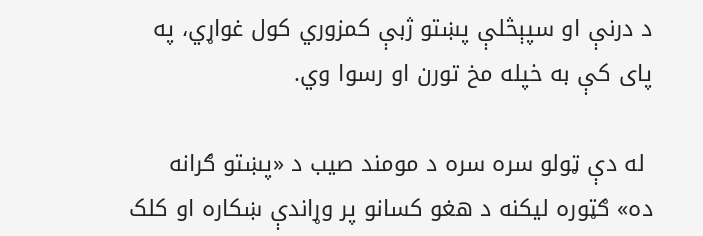د درنې او سپېڅلې پښتو ژبې کمزوري کول غواړي، په پای کې به خپله مخ تورن او رسوا وي.

 له دې ټولو سره سره د مومند صیب د «پښتو ګرانه ده» ګټوره لیکنه د هغو کسانو پر وړاندې ښکاره او کلک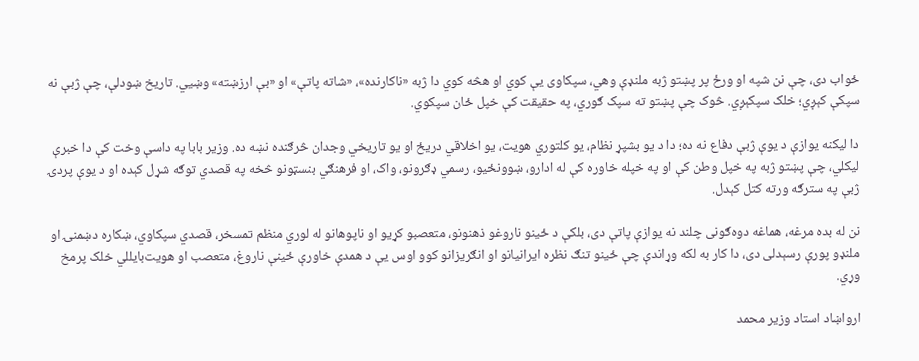ځواب دی، چې نن شپه او ورځ پر پښتو ژبه ملنډې وهي، سپکاوی یې کوي او هڅه کوي دا ژبه «ناکارنده»، «شاته پاتې» او «بې ارزښته» وښيي. تاریخ ښودلې، چې ژبې نه سپکې کېږي؛ خلک سپکېږي. څوک چې پښتو ته سپک ګوري، په حقیقت کې خپل ځان سپکوي.

دا لیکنه یوازې د یوې ژبې دفاع نه ده؛ دا د یو بشپړ نظام، یو کلتوري هویت، یو اخلاقي دریځ او یو تاریخي وجدان څرګنده نښه ده. وزیر بابا په داسې وخت کې دا خبرې لیکلي، چې پښتو ژبه په خپل وطن کې او په خپله خاوره کې له ادارو، ښوونځیو، رسمي ډګرونو، واک، او فرهنګي بنسټونو څخه په قصدي توګه شړل کېده او د یوې پردۍ ژبې په سترګه ورته کتل کېدل.

نن له بده مرغه، هماغه دوه‌ګونی چلند نه یوازې پاتې دی، بلکې د ځینو ناروغو ذهنونو، متعصبو کړیو او ناپوهانو له لوري منظم تمسخر، قصدي سپکاوي، ښکاره دښمنۍ او ملنډو پورې رسېدلی دی، دا کار به لکه وړاندې چې ځينو تنګ نظره ایرانیانو او انګریزانو کوو اوس یې د همدې خاورې ځینې ناروغ، متعصب او هویت‌بايللي خلک پرمخ وړي.

ارواښاد استاد وزیر محمد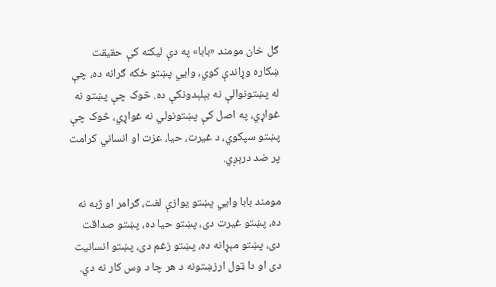ګل خان مومند «بابا» په دې لیکنه کې حقیقت ښکاره وړاندې کوي، وايي پښتو ځکه ګرانه ده، چې له پښتونوالې نه بېلېدونکې ده. څوک چې پښتو نه غواړي، په اصل کې پښتونولي نه غواړي، څوک چې پښتو سپکوي، د غیرت، حیا، عزت او انساني کرامت پر ضد درېږي.

مومند بابا وايي پښتو یوازې لغت، ګرامر او ژبه نه ده، پښتو غیرت دی، پښتو حیا ده، پښتو صداقت دی، پښتو مېړانه ده، پښتو زغم دی، پښتو انسانیت دی او دا ټول ارزښتونه د هر چا د وس کار نه دي.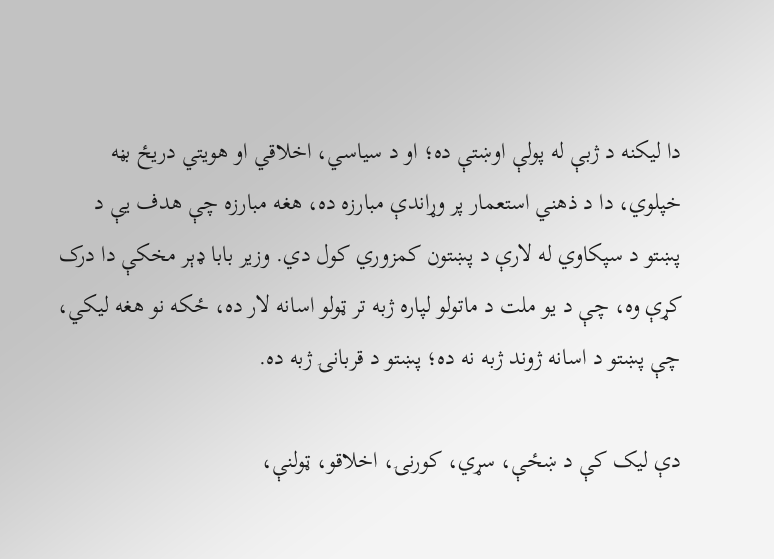دا لیکنه د ژبې له پولې اوښتې ده؛ او د سیاسي، اخلاقي او هویتي دریځ بڼه خپلوي، دا د ذهني استعمار پر وړاندې مبارزه ده، هغه مبارزه چې هدف یې د پښتو د سپکاوي له لارې د پښتون کمزوري کول دي. وزیر بابا ډېر مخکې دا درک کړې وه، چې د یو ملت د ماتولو لپاره ژبه تر ټولو اسانه لار ده، ځکه نو هغه لیکي، چې پښتو د اسانه ژوند ژبه نه ده؛ پښتو د قربانۍ ژبه ده.

دې لیک کې د ښځې، سړي، کورنۍ، اخلاقو، ټولنې،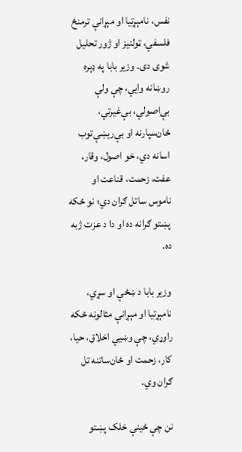نفس، نامېړتیا او مېړانې ترمنځ فلسفي، ټولنیز او ژور تحلیل شوی دی. وزیر بابا په ډېره روښانه وايي، چې ولې بې‌اصولي، بې‌غیرتي، ځان‌سپارنه او بې‌ریښې‌توب اسانه دي، خو اصول، وقار، عفت، زحمت، قناعت او ناموس ساتل ګران دي؛ نو ځکه پښتو ګرانه ده او دا د عزت ژبه ده.

وزیر بابا د ښځې او سړي، نامېړتیا او مېړانې مثالونه ځکه راوړي، چې وښيي اخلاق، حیا، کار، زحمت او ځان‌ساتنه تل ګران وي.

نن چې ځینې خلک پښتو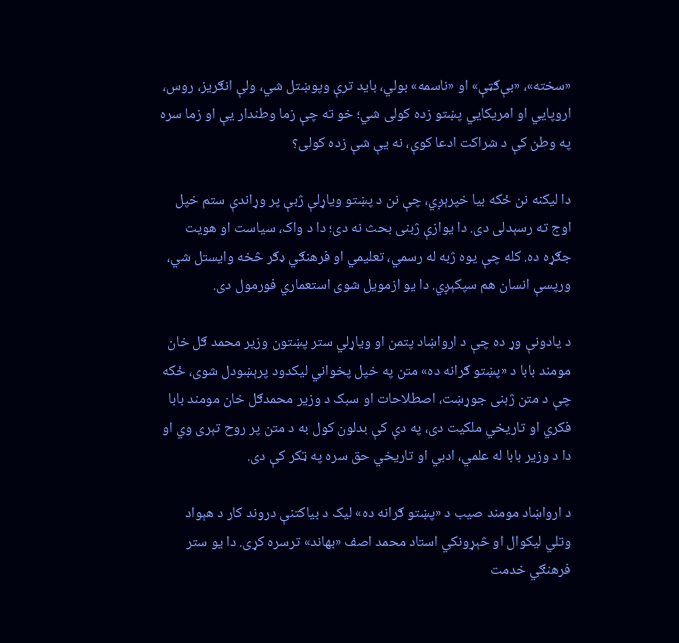«سخته»، «بې‌ګټې» او «ناسمه» بولي، باید ترې وپوښتل شي، ولې انګریز، روس، اروپايي او امریکايي پښتو زده کولی شي؛ خو ته چې زما وطندار یې او زما سره په وطن کې د شراکت ادعا کوې، نه یې شې زده کولی؟

دا لیکنه نن ځکه بیا خپرېږي، چې نن د پښتو ویاړلې ژبې پر وړاندې ستم خپل اوج ته رسېدلی دی. دا یوازې ژبنی بحث نه دی؛ دا د واک، سیاست او هویت جګړه ده. کله چې یوه ژبه له رسمي، تعلیمي او فرهنګي ډګر څخه وایستل شي، ورپسې انسان هم سپکېږي. دا یو ازمویل شوی استعماري فورمول دی.

د یادونې وړ ده چې د ارواښاد پتمن او ویاړلي ستر پښتون وزیر محمد ګل خان مومند بابا د «پښتو ګرانه ده» متن په خپل پخواني لیکدود پرېښودل شوی، ځکه چې د متن ژبنی جوړښت، اصطلاحات او سبک د وزیر محمدګل خان مومند بابا فکري او تاریخي ملکیت دی، په دې کې بدلون کول به د متن پر روح تېری وي او دا د وزیر بابا له علمي، ادبي او تاریخي حق سره په ټکر کې دی.

د ارواښاد مومند صیب د «پښتو ګرانه ده» لیک د بیاکتنې دروند کار د هېواد وتلي لیکوال او څېړونکي استاد محمد اصف «بهاند» ترسره کړی. دا یو ستر فرهنګي خدمت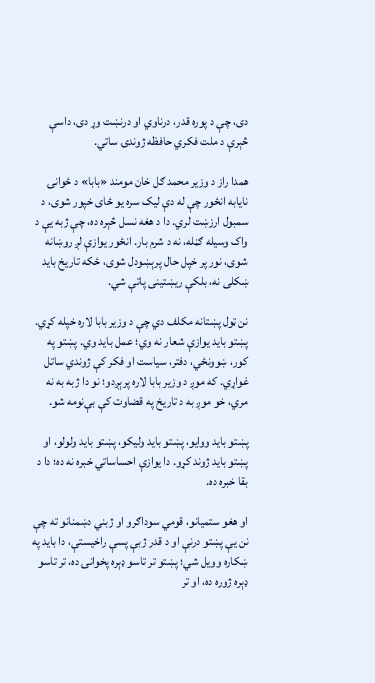دی، چې د پوره قدر، درناوي او درنښت وړ دی، داسې څېرې د ملت فکري حافظه ژوندۍ ساتي.

همدا راز د وزیر محمد ګل خان مومند «بابا» د ځوانۍ نایابه انځور چې له دې لیک سره یو ځای خپور شوی، د سمبول ارزښت لري. دا د هغه نسل څېره ده، چې ژبه یې د واک وسیله ګڼله، نه د شرم بار. انځور یوازې لږ روښانه شوی، نور پر خپل حال پرېښودل شوی، ځکه تاریخ باید ښکلی نه، بلکې ریښتینی پاتې شي.

نن ټول پښتانه مکلف دي چې د وزیر بابا لاره خپله کړي. پښتو باید یوازې شعار نه وي؛ عمل باید وي. پښتو په کور، ښوونځي، دفتر، سیاست او فکر کې ژوندي ساتل غواړي. که موږ د وزیر بابا لاره پرېږدو؛ نو دا ژبه به نه مري، خو موږ به د تاریخ په قضاوت کې بې‌نومه شو.

پښتو باید ووایو، پښتو باید ولیکو، پښتو باید ولولو، او پښتو باید ژوند کړو. دا یوازې احساساتي خبره نه ده؛ دا د بقا خبره ده.

او هغو ستمیانو، قومي سوداګرو او ژبني دښمنانو ته چې نن یې پښتو درنې او د قدر ژبې پسې راخیستې، دا باید په ښکاره وویل شي؛ پښتو تر تاسو ډېره پخوانۍ ده، تر تاسو ډېره ژوره ده، او تر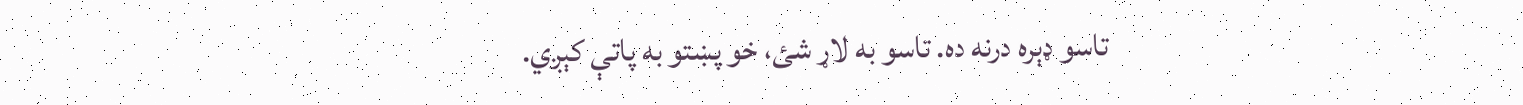تاسو ډېره درنه ده. تاسو به لاړ شئ، خو پښتو به پاتې کېږي.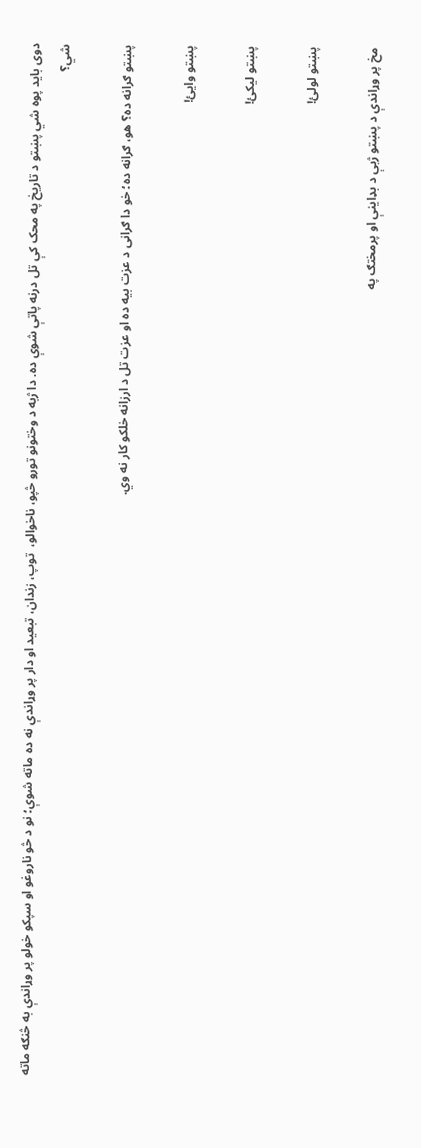دوی باید پوه شي پښتو د تاریخ په محک کې تل درنه پاتې شوې ده. دا ژبه د وختونو تورو څپو، ناخوالو،  توپ، زندان، تبعید او دار پر وړاندې نه ده ماته شوې؛ نو د څو ناروغو او سپکو خولو پر وړاندې به څنګه ماته شي؟

پښتو ګرانه ده؟ هو، ګرانه ده؛ خو دا ګرانی د عزت بیه ده او عزت تل د ارزانه خلکو کار نه وي.

پښتو وایئ!

پښتو لیکئ!

پښتو لولئ!

مخ پر وړاندې د پښتو ژبې د بډاینې او پرمختګ په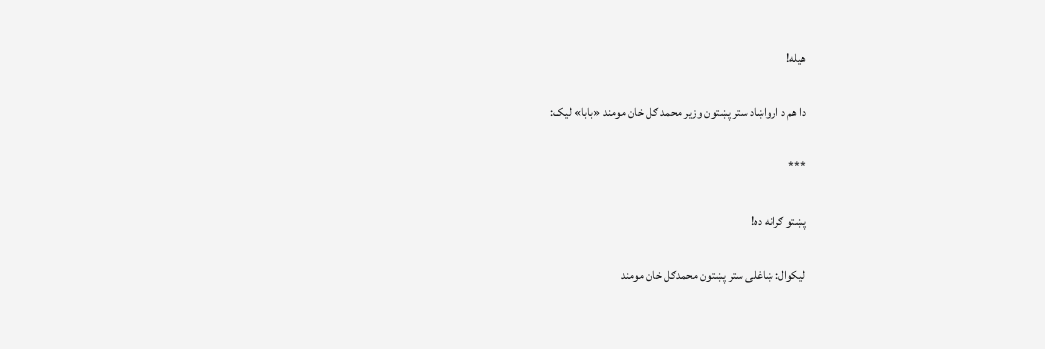هیله!

دا هم د ارواښاد ستر پښتون وزیر محمد ګل خان مومند «بابا» لیک:

***

پښتو ګرانه ده!

لیکوال: ښاغلی ستر پښتون محمدګل خان مومند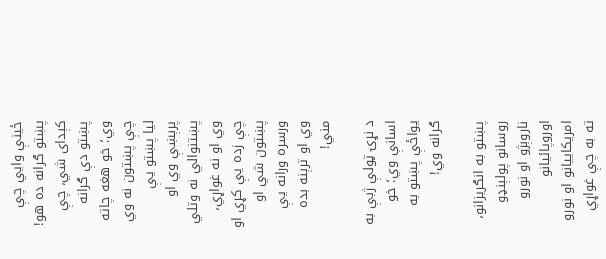ځینې وايي چې پښتو ګرانه ده هو! کېدای شي، چې پښتو دې ګرانه وي؛ خو هغه چاته چې پښتون نه وي لیا پښتو یې پرېښې وي او پښتنوالي نه وتلي وي او نه غواړي، چې زده یې کړي او پښتون شي او ورسره ورانه یې وي او ترېنه بده مني!

د نړۍ ټولې ژبې به اسانې وي؛ خو یواځې پښتو به ګرانه وي!

پښتو به انګریزانو، روسانو پولېنډو ناروېژو او نورو اوروپائیانو امریکاییانو او نورو ته به چې غواړي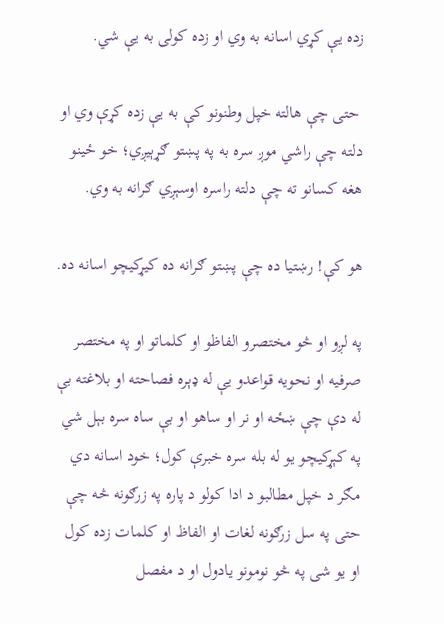زده یې کړي اسانه به وي او زده کولی به یې شي.

 حتی چې هالته خپل وطنونو کې به یې زده کړې وي او دلته چې راشي موږ سره به په پښتو ګړېیږي؛ خو ځینو هغه کسانو ته چې دلته راسره اوسېږي ګرانه به وي.

هو کې! رښتیا ده چې پښتو ګرانه ده کیړکیچو اسانه ده.

په لږو او څو مختصرو الفاظو او کلماتو او په مختصر صرفیه او نحویه قواعدو یې له ډېره فصاحته او بلاغته بې له دې چې ښځه او نر او ساهو او بې ساه سره بېل شي په کېړکیچو یو له بله سره خبرې کول؛ خود اسانه دي مګر د خپل مطالبو د ادا کولو د پاره په زرګونه څه چې حتی په سل زرګونه لغات او الفاظ او کلمات زده کول او یو شی په څو نومونو یادول او د مفصل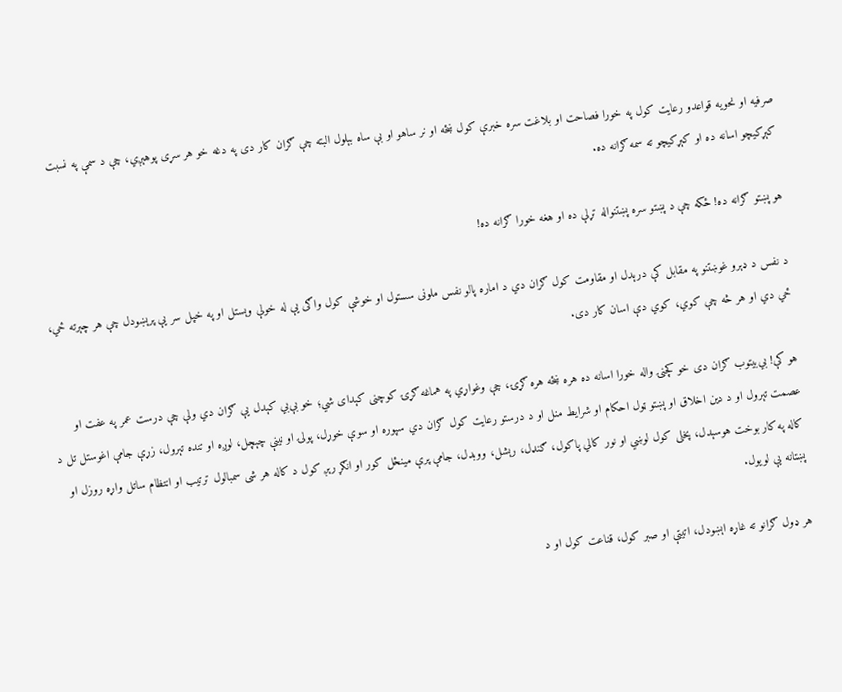صرفیه او نحویه قواعدو رعایت کول په خورا فصاحت او بلاغت سره خبرې کول ښځه او نر ساهو او بې ساه بېلول البته چې ګران کار دی په دغه خو هر سړی پوهېږي، چې د سمې په نسبت کېړکیچو اسانه ده او کېړکیچو ته سمه ګرانه ده.

هو پښتو ګرانه ده! ځکه چې د پښتو سره پښتنواله تړلې ده او هغه خورا ګرانه ده!

د نفس د ډېرو غوښتنو په مقابل کې درېدل او مقاومت کول ګران دي د اماره پالو نفس ملونی سستول او خوشې کول واګی یې له خولې وېستل او په خپل سر یې پرېښودل چې هر چېرته ځي، ځي دي او هر څه چې کوي، کوي دې اسان کار دی.

هو کې! بي‌بيتوب ګران دی خو کچنۍ واله خورا اسانه ده هره ښځه هره ګړۍ، چې وغواړي په هماغه ګړۍ کوچنی کېدای شي؛ خو بې‌بي کېدل یې ګران دي ولې چې درست عمر په عفت او عصمت تېرول او د دین اخلاق او پښتو ټول احکام او شرایط منل او د درستو رعایت کول ګران دي سپوره او سوې خوړل، پولۍ او نینې چېچل، لوږه او تنده تېرول، زړې جامې اغوستل تل د کاله په کار بوخت هوسېدل، پخلی کول لوښي او نور کالي پاکول، ګنډل، رېشل، ووبدل، جامې پرې مینځل کور او انګړ رېږ کول د کاله هر شی سمبالول ترتیب او انتظام ساتل واړه روزل او پښتانه یې لویول.

هر ډول ګرانو ته غاړه اېښودل، اتیتې او صبر کول، قناعت کول او د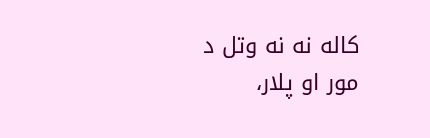کاله نه نه وتل د مور او پلار،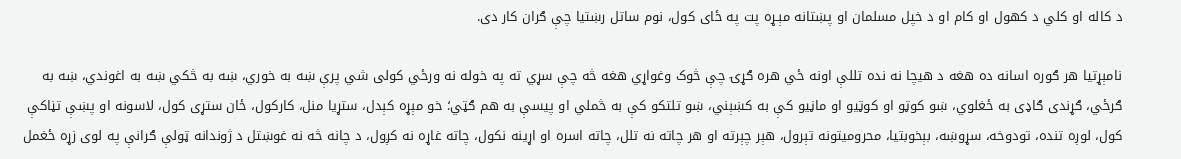د کاله او کلي د کهول او کام او د خپل مسلمان او پښتانه مېـړه پت په ځای کول، نوم ساتل رښتیا چې ګران کار دی.

نامېړتیا هر ګوره اسانه ده هغه د هیچا نه نده تللې اونه ځي هره ګړۍ چې څوک وغواړي هغه څه چې سړي ته په خوله نه ورځي کولی شي پرې ښه به خوري، ښه به څکي ښه به اغوندي، ښه به ګرځي، ګړندی ګاډی به ځغلوي، ښو کوټو او کوټیو او ماڼیو کې به کښېني، ښو تلتکو کې به څملي او پیسې به هم ګټي؛ خو مېړه کېدل، ستړیا منل، کارکول، ځان ستړی کول، لاسونه او پښې تڼاکې کول، لوږه تنده، تودوخه، سړوښه، بېخوبتیا، محرومیتونه تېرول، هېر چېرته او هر چاته نه تلل، چاته اسره او اړینه نکول، چاته غاړه نه کږول، د چانه څه نه غوښتل د ژوندانه ټولې ګرانې په لوی زړه ځغمل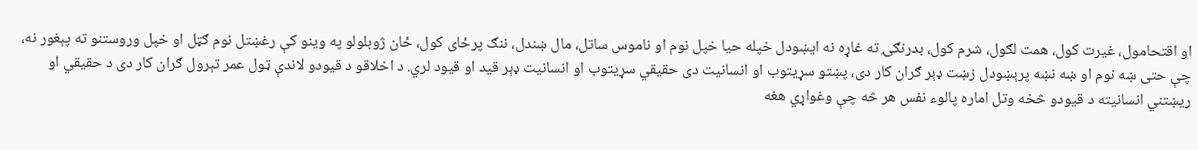او اقتحامول، غیرت کول، همت لګول، شرم کول، بدرنګۍ ته غاړه نه ایښودل خپله حیا خپل نوم او ناموس ساتل، مال ښندل، ننګ پرځای کول، ځان ژوبلولو په وینو کې رغښتل نوم ګټل او خپل وروستنو ته پېغور نه، چې حتی ښه نوم او ښه نښه پرېښودل زښت ډېر ګران کار دی، پښتو سړیتوب او انسانیت دی حقیقي سړیتوب او انسانیت ډېر قید او قیود لري. د اخلاقو د قیودو لاندې ټول عمر تېرول ګران کار دی د حقیقي او ریښتني انسانیته د قیودو څخه وتل اماره پالوء نفس هر څه چې وغواړي هغه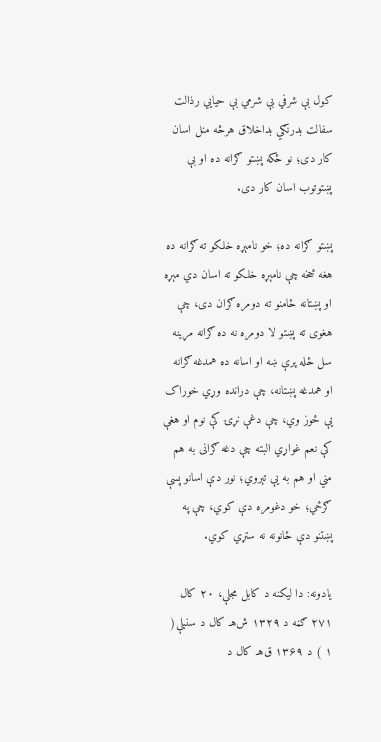کول بې شرفي بې شرمي بې حیايي رذالت سفالت بدرنګي بداخلاق هرڅه منل اسان کار دی؛ نو ځکه پښتو ګرانه ده او بې پښتو‌توب اسان کار دی.

پښتو ګرانه ده؛ خو نامېړه خلکو ته ګرانه ده هغه څخه چې نامېړه خلکو ته اسان دي مېړه او پښتانه ځامنو ته دومره ګران دی، چې هغوی ته پښتو لا دومره نه ده ګرانه مړینه سل ځله پرې ښه او اسانه ده همدغه ګرانه او همدغه پښتانه، چې درانده وړي خوراک یې ځوز وي، چې دغې نړۍ کې نوم او هغې کې نعم غواړي البته چې دغه ګرانی به هم مني او هم به یې تېروي؛ نور دې اسانو پسې ګرځي؛ خو دغومره دې کوي، چې په پښتنو دې ځانونه نه ستړي کوي.

یادونه: دا لیکنه د کابل مجلې، ۲۰ کال ۲۷۱ ګڼه د ۱۳۲۹ ش‌هـ کال د سنبلې( ۱ ) د ۱۳۶۹ ق‌هـ کال د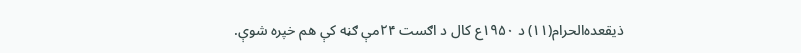ذیقعده‌الحرام(۱۱) د ۱۹۵۰ع کال د اګست ۲۴مې ګڼه کې هم خپره شوې.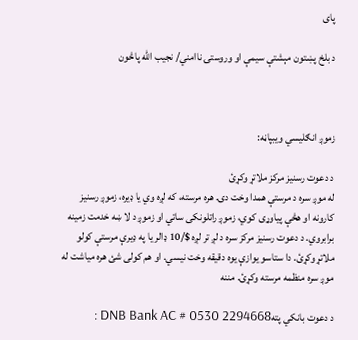پای

د بلخ پښتون مېشتې سیمې او وروستۍ ناامني/ نجیب الله پاڅون



زموږ انګلیسي ویبپاڼه:

د دعوت رسنیز مرکز ملاتړ وکړئ
له موږ سره د مرستې همدا وخت دی. هره مرسته، که لږه وي یا ډیره، زموږ رسنیز کارونه او هڅې پیاوړی کوي، زموږ راتلونکی ساتي او زموږ د لا ښه خدمت زمینه برابروي. د دعوت رسنیز مرکز سره د لږ تر لږه $/10 ډالر یا په ډیرې مرستې کولو ملاتړ وکړئ. دا ستاسو یوازې یوه دقیقه وخت نیسي. او هم کولی شئ هره میاشت له موږ سره منظمه مرسته وکړئ. مننه

د دعوت بانکي پتهDNB Bank AC # 0530 2294668 :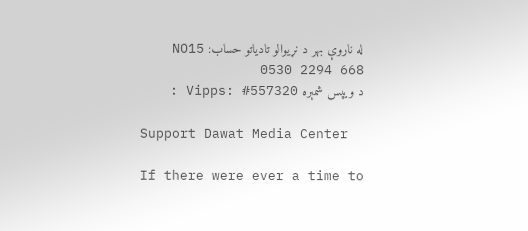له ناروې بهر د نړیوالو تادیاتو حساب: NO15 0530 2294 668
د ویپس شمېره Vipps: #557320 :

Support Dawat Media Center

If there were ever a time to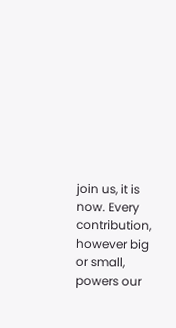join us, it is now. Every contribution, however big or small, powers our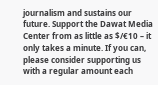journalism and sustains our future. Support the Dawat Media Center from as little as $/€10 – it only takes a minute. If you can, please consider supporting us with a regular amount each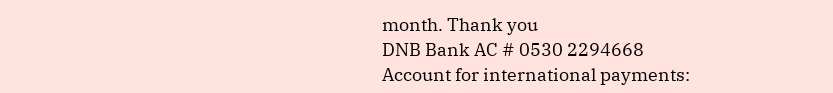month. Thank you
DNB Bank AC # 0530 2294668
Account for international payments: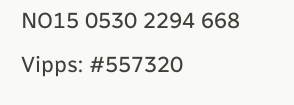NO15 0530 2294 668
Vipps: #557320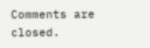Comments are closed.